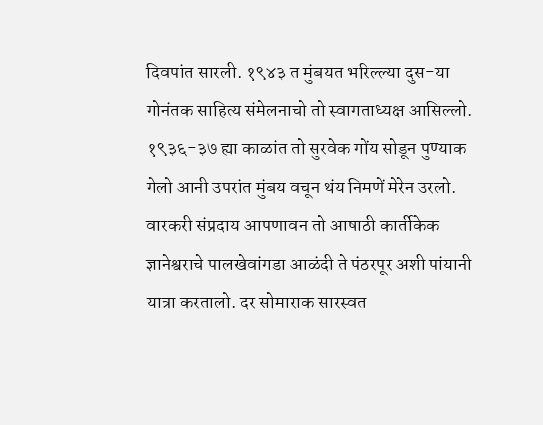दिवपांत सारली. १९४३ त मुंबयत भरिल्ल्या दुस-या गोनंतक साहित्य संमेलनाचो तो स्वागताध्यक्ष आसिल्लो.
१९३६-३७ ह्या काळांत तो सुरवेक गोंय सोडून पुण्याक गेलो आनी उपरांत मुंबय वचून थंय निमणें मेरेन उरलो. वारकरी संप्रदाय आपणावन तो आषाठी कार्तीकेक ज्ञानेश्वराचे पालखेवांगडा आळंदी ते पंठरपूर अशी पांयानी यात्रा करतालो. दर सोमाराक सारस्वत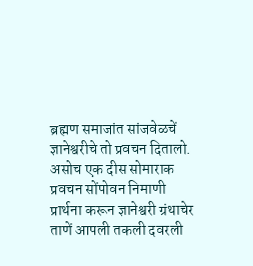ब्रह्मण समाजांत सांजवेळचें ज्ञानेश्वरीचे तो प्रवचन दितालो. असोच एक दीस सोमाराक प्रवचन सोंपोवन निमाणी प्रार्थना करून ज्ञानेश्वरी ग्रंथाचेर ताणें आपली तकली दवरली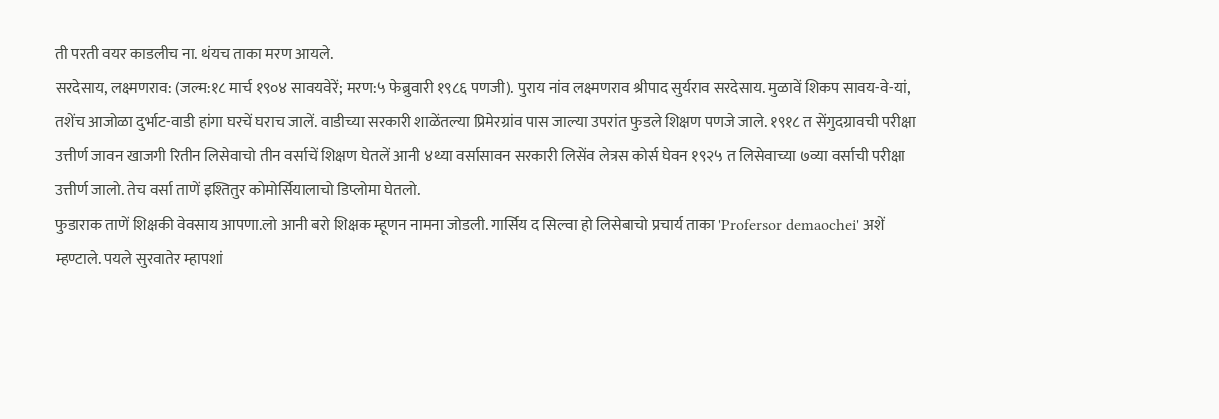ती परती वयर काडलीच ना. थंयच ताका मरण आयले.
सरदेसाय, लक्ष्मणराव: (जल्म:१८ मार्च १९०४ सावयवेरें; मरण:५ फेब्रुवारी १९८६ पणजी). पुराय नांव लक्ष्मणराव श्रीपाद सुर्यराव सरदेसाय. मुळावें शिकप सावय-वे-यां, तशेंच आजोळा दुर्भाट-वाडी हांगा घरचें घराच जालें. वाडीच्या सरकारी शाळेंतल्या प्रिमेरग्रांव पास जाल्या उपरांत फुडले शिक्षण पणजे जाले. १९१८ त सेंगुदग्रावची परीक्षा उत्तीर्ण जावन खाजगी रितीन लिसेवाचो तीन वर्साचें शिक्षण घेतलें आनी ४थ्या वर्सासावन सरकारी लिसेंव लेत्रस कोर्स घेवन १९२५ त लिसेवाच्या ७व्या वर्साची परीक्षा उत्तीर्ण जालो. तेच वर्सा ताणें इश्तितुर कोमोर्सियालाचो डिप्लोमा घेतलो.
फुडाराक ताणें शिक्षकी वेवसाय आपणा.लो आनी बरो शिक्षक म्हूणन नामना जोडली. गार्सिय द सिल्वा हो लिसेबाचो प्रचार्य ताका 'Profersor demaochei' अशें म्हण्टाले. पयले सुरवातेर म्हापशां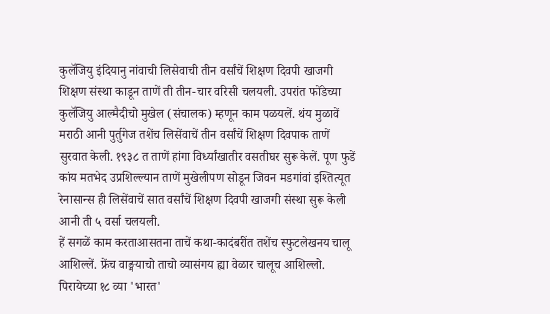कुलॅजियु इंदियानु नांवाची लिसेवाची तीन वर्सांचें शिक्षण दिवपी खाजगी शिक्षण संस्था काडून ताणें ती तीन-चार वरिसी चलयली. उपरांत फोंडेच्या कुलॅजियु आल्मैदीचो मुखेल (संचालक) म्हणून काम पळयलें. थंय मुळावें मराठी आनी पुर्तुगेज तशेंच लिसेंवाचें तीन वर्सांचें शिक्षण दिवपाक ताणें सुरवात केली. १९३८ त ताणें हांगा विर्ध्यांखातीर वसतीघर सुरू केलें. पूण फुडें कांय मतभेद उप्रशिल्ल्यान ताणें मुखेलीपण सोडून जिवन मडगांवां इश्तित्यूत रेनासान्स ही लिसेंवाचें सात वर्सांचें शिक्षण दिवपी खाजगी संस्था सुरू केली आनी ती ५ वर्सा चलयली.
हें सगळें काम करताआसतना ताचें कथा-कादंबरींत तशेंच स्फुटलेखनय चालू आशिल्लें. फ्रेंच वाङ्मयाचो ताचो व्यासंगय ह्या वेळार चालूच आशिल्लो. पिरायेच्या १८ व्या 'भारत'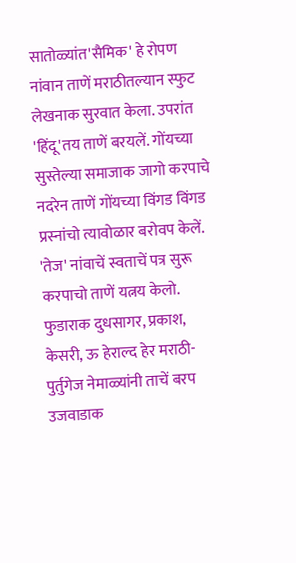सातोळ्यांत'सैमिक' हे रोपण नांवान ताणें मराठीतल्यान स्फुट लेखनाक सुरवात केला. उपरांत 'हिंदू'तय ताणें बरयलें. गोंयच्या सुस्तेल्या समाजाक जागो करपाचे नदरेन ताणें गोंयच्या विंगड विंगड प्रस्नांचो त्यावोळार बरोवप केलें. 'तेज' नांवाचें स्वताचें पत्र सुरू करपाचो ताणें यत्नय केलो. फुडाराक दुधसागर, प्रकाश, केसरी, ऊ हेराल्द हेर मराठी- पुर्तुगेज नेमाळ्यांनी ताचें बरप उजवाडाक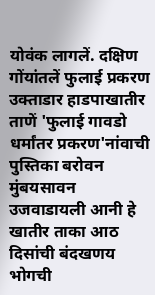योवंक लागलें. दक्षिण गोंयांतलें फुलाई प्रकरण उक्ताडार हाडपाखातीर ताणें 'फुलाई गावडो धर्मांतर प्रकरण'नांवाची पुस्तिका बरोवन मुंबयसावन उजवाडायली आनी हे खातीर ताका आठ दिसांची बंदखणय भोगची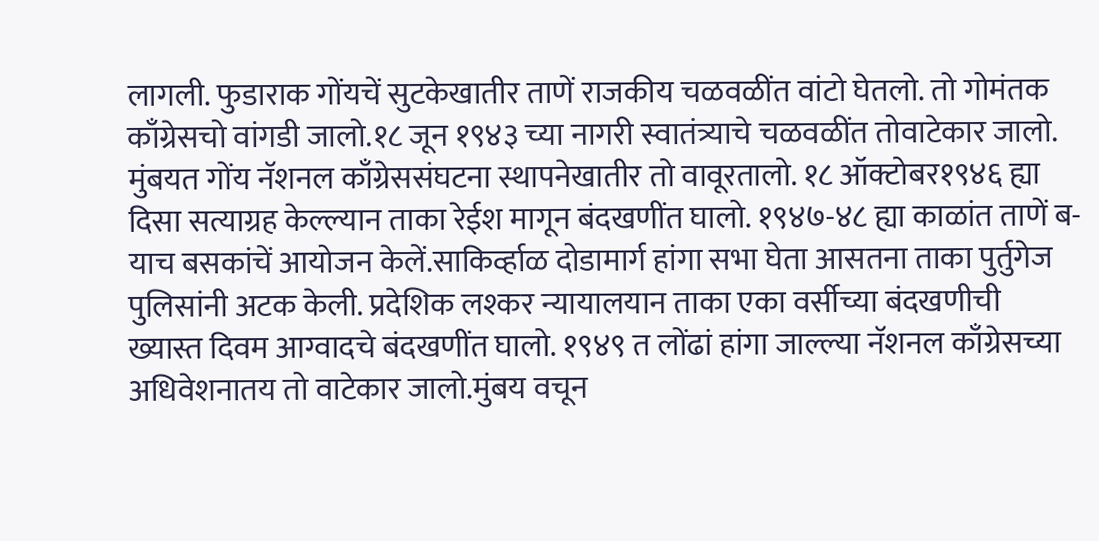लागली. फुडाराक गोंयचें सुटकेखातीर ताणें राजकीय चळवळींत वांटो घेतलो. तो गोमंतक काँग्रेसचो वांगडी जालो.१८ जून १९४३ च्या नागरी स्वातंत्र्याचे चळवळींत तोवाटेकार जालो. मुंबयत गोंय नॅशनल काँग्रेससंघटना स्थापनेखातीर तो वावूरतालो. १८ ऑक्टोबर१९४६ ह्या दिसा सत्याग्रह केल्ल्यान ताका रेईश मागून बंदखणींत घालो. १९४७-४८ ह्या काळांत ताणें ब-याच बसकांचें आयोजन केलें.साकिर्व्हाळ दोडामार्ग हांगा सभा घेता आसतना ताका पुर्तुगेज पुलिसांनी अटक केली. प्रदेशिक लश्कर न्यायालयान ताका एका वर्सीच्या बंदखणीची ख्यास्त दिवम आग्वादचे बंदखणींत घालो. १९४९ त लोंढां हांगा जाल्ल्या नॅशनल काँग्रेसच्या अधिवेशनातय तो वाटेकार जालो.मुंबय वचून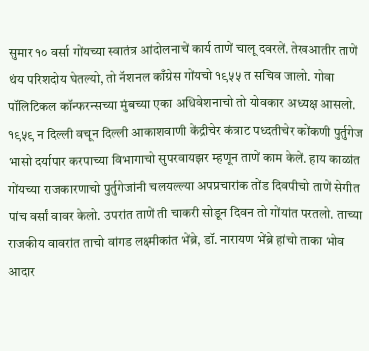सुमार १० वर्सा गोंयच्या स्वातंत्र आंदोलनाचें कार्य ताणें चालू दवरलें. तेखआतीर ताणें थंय परिशदोय घेतल्यो, तो नॅशनल काँग्रेस गोंयचो १९५५ त सचिव जालो. गोवा पॉलिटिकल कॉन्फरन्सच्या मुंबच्या एका अधिवेशनाचो तो योवकार अध्यक्ष आसलो. १९५९ न दिल्ली वचून दिल्ली आकाशवाणी केंद्रीचेर कंत्राट पध्दतीचेर कोंकणी पुर्तुगेज भासो दर्यापार करपाच्या विभागाचो सुपरवायझर म्हणून ताणें काम केलें. हाय काळांत गोंयच्या राजकारणाचो पुर्तुगेजांनी चलयल्ल्या अपप्रचारांक तोंड दिवपीचो ताणें सेगीत पांच वर्सां वावर केलो. उपरांत ताणें ती चाकरी सोडून दिवन तो गोंयांत परतलो. ताच्या राजकीय वावरांत ताचो वांगड लक्ष्मीकांत भेंब्रे, डॉ. नारायण भेंब्रे हांचो ताका भोव आदार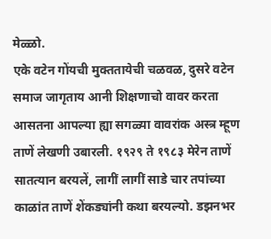मेळ्ळो.
एके वटेन गोंयची मुक्ततायेची चळवळ, दुसरे वटेन समाज जागृताय आनी शिक्षणाचो वावर करता आसतना आपल्या ह्या सगळ्या वावरांक अस्त्र म्हूण ताणें लेखणी उबारली. १९२९ ते १९८३ मेरेन ताणें सातत्यान बरयलें, लागीं लागीं साडे चार तपांच्या काळांत ताणें शेंकड्यांनी कथा बरयल्यो. डझनभर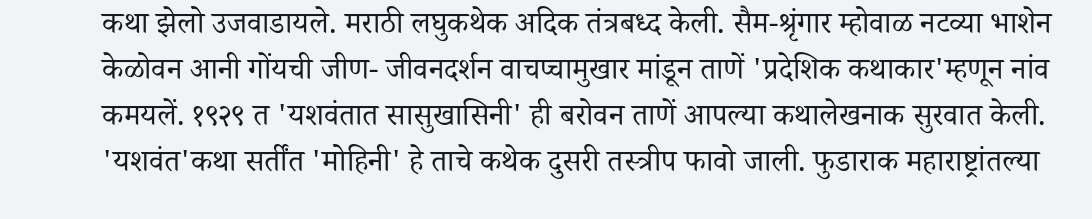कथा झेलो उजवाडायले. मराठी लघुकथेक अदिक तंत्रबध्द केली. सैम-श्रृंगार म्होवाळ नटव्या भाशेन केळोवन आनी गोंयची जीण- जीवनदर्शन वाचप्चामुखार मांडून ताणें 'प्रदेशिक कथाकार'म्हणून नांव कमयलें. १९२९ त 'यशवंतात सासुखासिनी' ही बरोवन ताणें आपल्या कथालेखनाक सुरवात केली. 'यशवंत'कथा सर्तींत 'मोहिनी' हे ताचे कथेक दुसरी तस्त्रीप फावो जाली. फुडाराक महाराष्ट्रांतल्या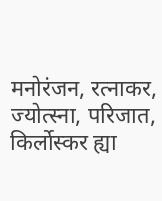मनोरंजन, रत्नाकर, ज्योत्स्ना, परिजात, किर्लोस्कर ह्या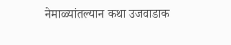नेमाळ्यांतल्यान कथा उजवाडाक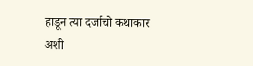हाडून त्या दर्जाचो कथाकार अशी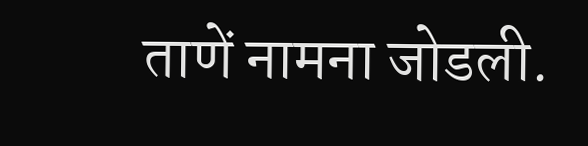ताणें नामना जोडली.